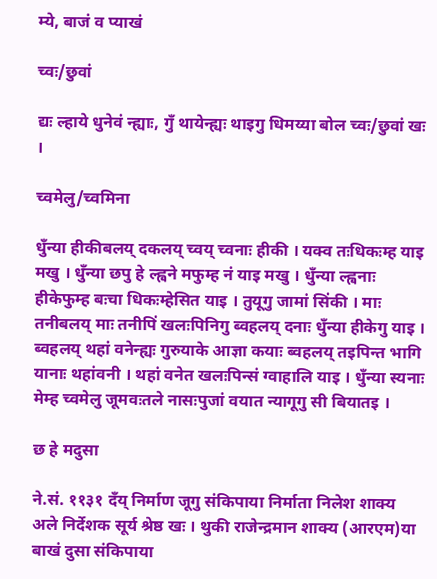म्ये, बाजं व प्याखं

च्वः/छुवां

द्यः ल्हाये धुनेवं न्ह्याः, गुँ थायेन्ह्यः थाइगु धिमय्या बोल च्वः/छुवां खः ।

च्वमेलु/च्वमिना

धुँन्या हीकीबलय् दकलय् च्वय् च्वनाः हीकी । यक्व तःधिकःम्ह याइ मखु । धुँन्या छपु हे ल्ह्वने मफुम्ह नं याइ मखु । धुँन्या ल्ह्वनाः हीकेफुम्ह बःचा धिकःम्हेसित याइ । तुयूगु जामां सिंकी । माः तनीबलय् माः तनीपिं खलःपिनिगु ब्वहलय् दनाः धुँन्या हीकेगु याइ । ब्वहलय् थहां वनेन्ह्यः गुरुयाके आज्ञा कयाः ब्वहलय् तइपिन्त भागि यानाः थहांवनी । थहां वनेत खलःपिन्सं ग्वाहालि याइ । धुँन्या स्यनाः मेम्ह च्वमेलु जूमवःतले नासःपुजां वयात न्यागूगु सी बियातइ ।

छ हे मदुसा

ने.सं. ११३१ दँय्‌ निर्माण जूगु संकिपाया निर्माता निलेश शाक्य अले निर्देशक सूर्य श्रेष्ठ खः । थुकी राजेन्द्रमान शाक्य (आरएम)या बाखं दुसा संकिपाया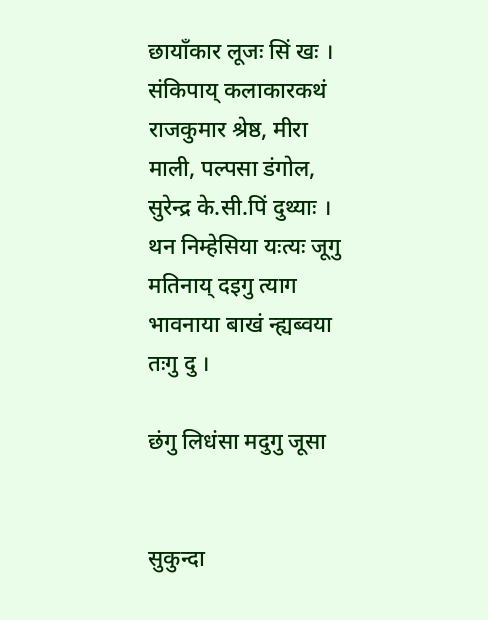छायाँकार लूजः सिं खः । संकिपाय्‌ कलाकारकथं राजकुमार श्रेष्ठ, मीरा माली, पल्पसा डंगोल, सुरेन्द्र के.सी.पिं दुथ्याः । थन निम्हेसिया यःत्यः जूगु मतिनाय्‌ दइगु त्याग भावनाया बाखं न्ह्यब्वया तःगु दु ।

छंगु लिधंसा मदुगु जूसा


सुकुन्दा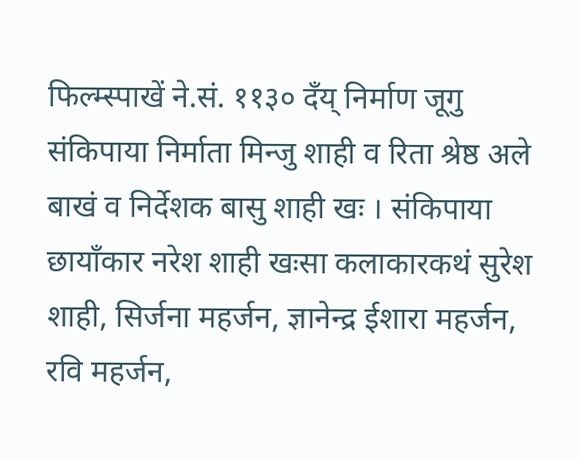फिल्म्स्पाखें ने.सं. ११३० दँय्‌ निर्माण जूगु संकिपाया निर्माता मिन्जु शाही व रिता श्रेष्ठ अले बाखं व निर्देशक बासु शाही खः । संकिपाया छायाँकार नरेश शाही खःसा कलाकारकथं सुरेश शाही, सिर्जना महर्जन, ज्ञानेन्द्र ईशारा महर्जन, रवि महर्जन,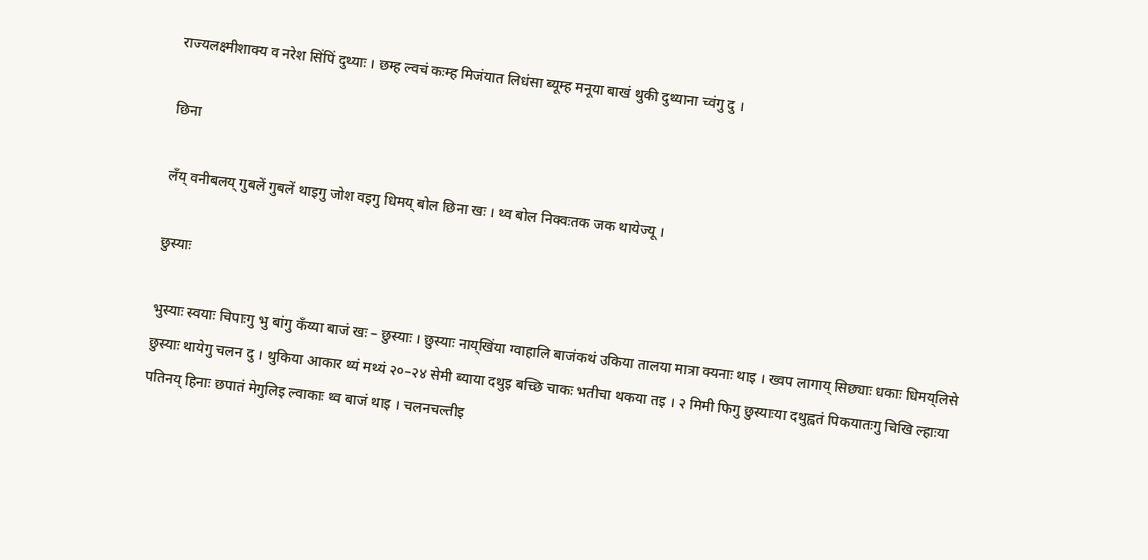राज्यलक्ष्मीशाक्य व नरेश सिंपिं दुथ्याः । छम्ह ल्वचं कःम्ह मिजंयात लिधंसा ब्यूम्ह मनूया बाखं थुकी दुथ्याना च्वंगु दु ।

छिना

लँय् वनीबलय् गुबलें गुबलें थाइगु जोश वइगु धिमय् बोल छिना खः । थ्व बोल निक्वःतक जक थायेज्यू ।

छुस्याः

भुस्याः स्वयाः चिपाःगु भु बांगु कँय्या बाजं खः – छुस्याः । छुस्याः नाय्‌खिंया ग्वाहालि बाजंकथं उकिया तालया मात्रा क्यनाः थाइ । ख्वप लागाय् सिछ्याः धकाः धिमय्‌लिसे छुस्याः थायेगु चलन दु । थुकिया आकार थ्यं मथ्यं २०–२४ सेमी ब्याया दथुइ बच्छि चाकः भतीचा थकया तइ । २ मिमी फिगु छुस्याःया दथुह्वतं पिकयातःगु चिखि ल्हाःया पतिनय् हिनाः छपातं मेगुलिइ ल्वाकाः थ्व बाजं थाइ । चलनचल्तीइ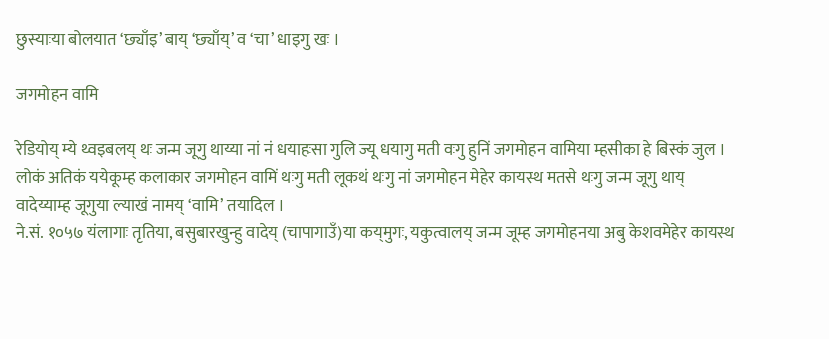छुस्याःया बोलयात ‘छ्याँइ’ बाय् ‘छ्याँय्‌’ व ‘चा’ धाइगु खः ।

जगमोहन वामि

रेडियोय्‌ म्ये थ्वइबलय्‌ थः जन्म जूगु थाय्या नां नं धयाहःसा गुलि ज्यू धयागु मती वःगु हुनिं जगमोहन वामिया म्हसीका हे बिस्कं जुल । लोकं अतिकं ययेकूम्ह कलाकार जगमोहन वामिं थःगु मती लूकथं थःगु नां जगमोहन मेहेर कायस्थ मतसे थःगु जन्म जूगु थाय्‌ वादेय्याम्ह जूगुया ल्याखं नामय्‌ ‘वामि’ तयादिल ।
ने.सं. १०५७ यंलागाः तृतिया, बसुबारखुन्हु वादेय्‌ (चापागाउँ)या कय्‌मुगः, यकुत्वालय्‌ जन्म जूम्ह जगमोहनया अबु केशवमेहेर कायस्थ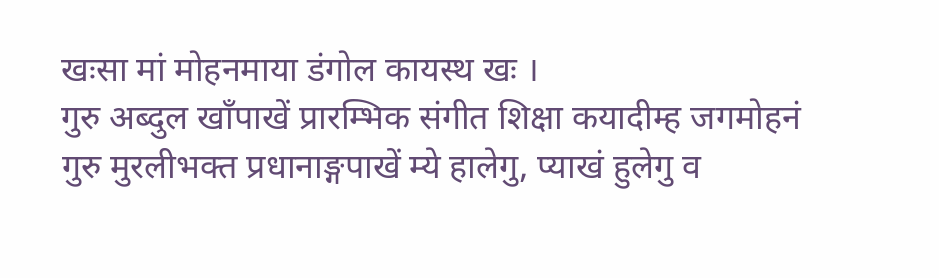खःसा मां मोहनमाया डंगोल कायस्थ खः ।
गुरु अब्दुल खाँपाखें प्रारम्भिक संगीत शिक्षा कयादीम्ह जगमोहनं गुरु मुरलीभक्त प्रधानाङ्गपाखें म्ये हालेगु, प्याखं हुलेगु व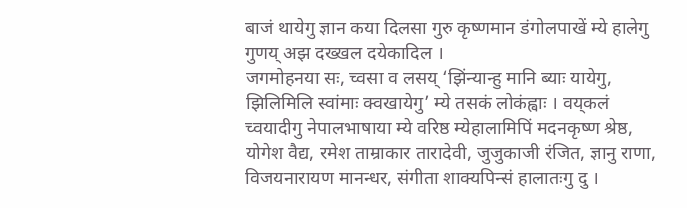बाजं थायेगु ज्ञान कया दिलसा गुरु कृष्णमान डंगोलपाखें म्ये हालेगु गुणय्‌ अझ दख्खल दयेकादिल ।
जगमोहनया सः, च्वसा व लसय्‌ ‘झिंन्यान्हु मानि ब्याः यायेगु, झिलिमिलि स्वांमाः क्वखायेगु’ म्ये तसकं लोकंह्वाः । वय्‌कलं च्वयादीगु नेपालभाषाया म्ये वरिष्ठ म्येहालामिपिं मदनकृष्ण श्रेष्ठ, योगेश वैद्य, रमेश ताम्राकार तारादेवी, जुजुकाजी रंजित, ज्ञानु राणा, विजयनारायण मानन्धर, संगीता शाक्यपिन्सं हालातःगु दु ।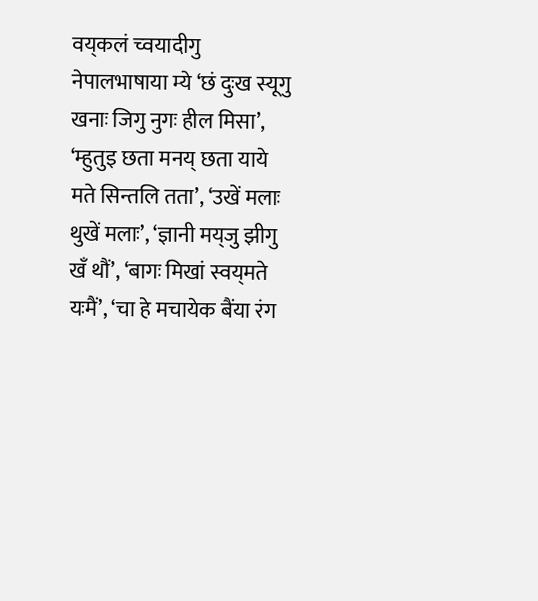वय्‌कलं च्वयादीगु नेपालभाषाया म्ये ‘छं दुःख स्यूगु खनाः जिगु नुगः हील मिसा’, ‘म्हुतुइ छता मनय्‌ छता याये मते सिन्तलि तता’, ‘उखें मलाः थुखें मलाः’, ‘ज्ञानी मय्‌जु झीगु खँ थौं’, ‘बागः मिखां स्वय्‌मते यःमैं’, ‘चा हे मचायेक बैंया रंग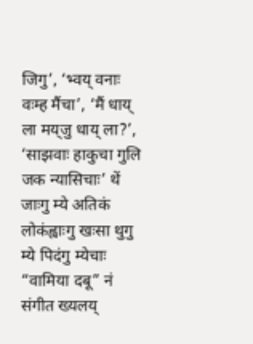जिगु’, ‘भ्वय्‌ वनाः वःम्ह मैंचा’, ‘मैं धाय्‌ ला मय्‌जु धाय्‌ ला?’, ‘साझवाः हाकुचा गुलि जक न्यासिचाः’ थें जाःगु म्ये अतिकं लोकंह्वाःगु खःसा थुगु म्ये पिदंगु म्येचाः “वामिया दबू” नं संगीत ख्यलय्‌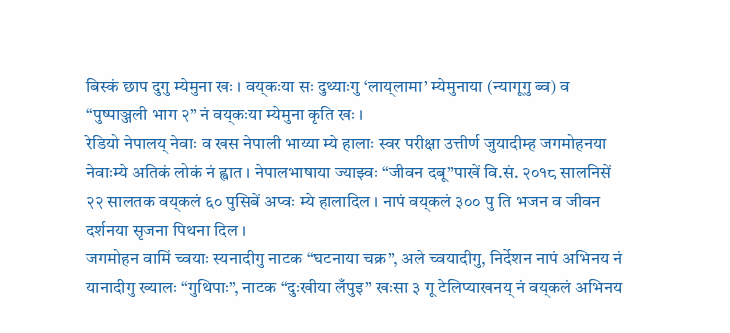बिस्कं छाप दुगु म्येमुना खः । वय्‌कःया सः दुथ्याःगु ‘लाय्‌लामा’ म्येमुनाया (न्यागूगु ब्व) व “पुष्पाञ्जली भाग २” नं वय्‌कःया म्येमुना कृति खः ।
रेडियो नेपालय्‌ नेवाः व खस नेपाली भाय्या म्ये हालाः स्वर परीक्षा उत्तीर्ण जुयादीम्ह जगमोहनया नेवाःम्ये अतिकं लोकं नं ह्वात । नेपालभाषाया ज्याझ्वः “जीवन दबू”पाखें वि.सं. २०१८ सालनिसें २२ सालतक वय्‌कलं ६० पुसिबें अप्वः म्ये हालादिल । नापं वय्‌कलं ३०० पु ति भजन व जीवन दर्शनया सृजना पिथना दिल ।
जगमोहन वामिं च्वयाः स्यनादीगु नाटक “घटनाया चक्र”, अले च्वयादीगु, निर्देशन नापं अभिनय नं यानादीगु ख्यालः “गुथिपाः”, नाटक “दुःखीया लँपुइ” खःसा ३ गू टेलिप्याखनय्‌ नं वय्‌कलं अभिनय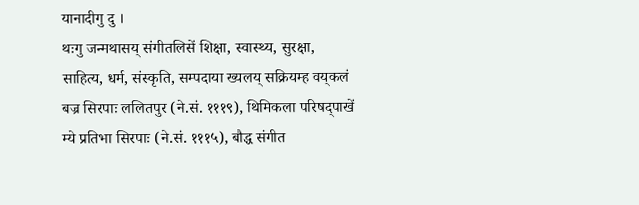यानादीगु दु ।
थःगु जन्मथासय्‌ संगीतलिसें शिक्षा, स्वास्थ्य, सुरक्षा, साहित्य, धर्म, संस्कृति, सम्पदाया ख्यलय्‌ सक्रियम्ह वय्‌कलं बज्र सिरपाः ललितपुर (ने.सं. १११९), थिमिकला परिषद्पाखें म्ये प्रतिभा सिरपाः (ने.सं. १११५), बौद्ध संगीत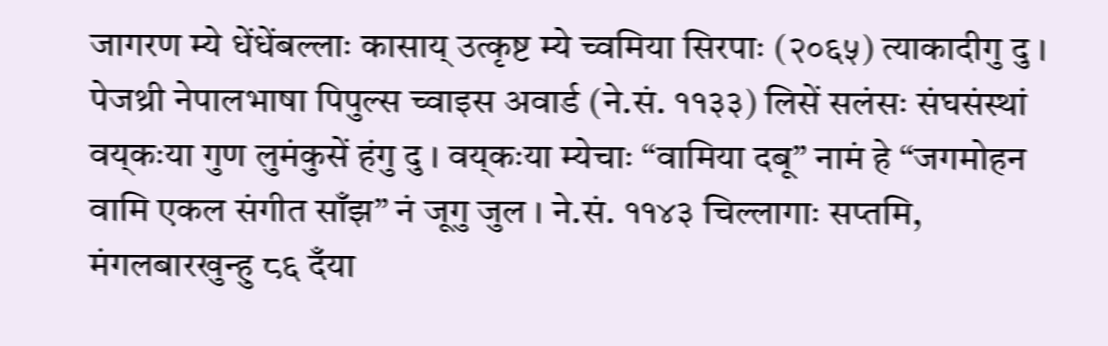जागरण म्ये धेंधेंबल्लाः कासाय्‌ उत्कृष्ट म्ये च्वमिया सिरपाः (२०६५) त्याकादीगु दु । पेजथ्री नेपालभाषा पिपुल्स च्वाइस अवार्ड (ने.सं. ११३३) लिसें सलंसः संघसंस्थां वय्‌कःया गुण लुमंकुसें हंगु दु । वय्‌कःया म्येचाः “वामिया दबू” नामं हे “जगमोहन वामि एकल संगीत साँझ” नं जूगु जुल । ने.सं. ११४३ चिल्लागाः सप्तमि, मंगलबारखुन्हु ८६ दँया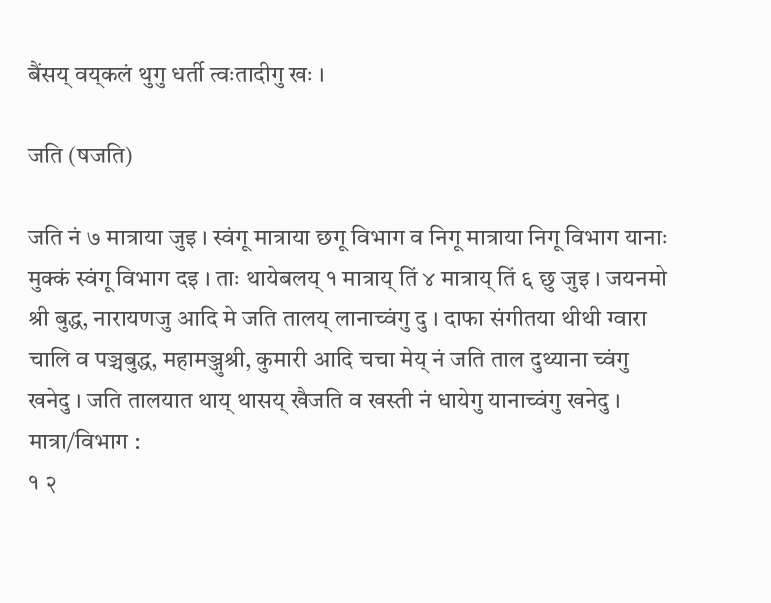बैंसय्‌ वय्‌कलं थुगु धर्ती त्वःतादीगु खः ।

जति (षजति)

जति नं ७ मात्राया जुइ । स्वंगू मात्राया छगू विभाग व निगू मात्राया निगू विभाग यानाः मुक्कं स्वंगू विभाग दइ । ताः थायेबलय् १ मात्राय् तिं ४ मात्राय् तिं ६ छु जुइ । जयनमो श्री बुद्ध, नारायणजु आदि मे जति तालय् लानाच्वंगु दु । दाफा संगीतया थीथी ग्वारा चालि व पञ्चबुद्ध, महामञ्जुश्री, कुमारी आदि चचा मेय् नं जति ताल दुथ्याना च्वंगु खनेदु । जति तालयात थाय् थासय् खैजति व खस्ती नं धायेगु यानाच्वंगु खनेदु ।
मात्रा/विभाग :
१ २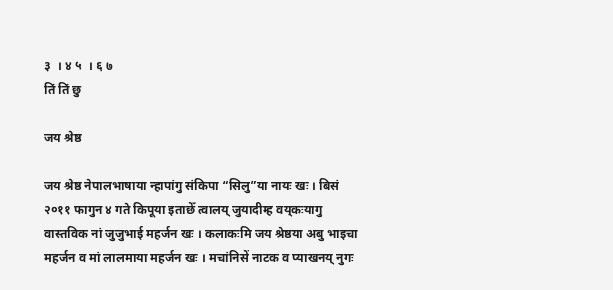३  । ४ ५  । ६ ७
तिं तिं छु

जय श्रेष्ठ

जय श्रेष्ठ नेपालभाषाया न्हापांगु संकिपा “सिलु”या नायः खः । बिसं २०११ फागुन ४ गते किपूया इताछेँ त्वालय्‌ जुयादीम्ह वय्‌कःयागु वास्तविक नां जुजुभाई महर्जन खः । कलाकःमि जय श्रेष्ठया अबु भाइचा महर्जन व मां लालमाया महर्जन खः । मचांनिसें नाटक व प्याखनय्‌ नुगः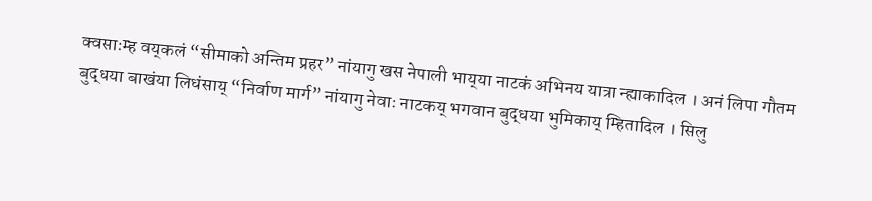क्वसाःम्ह वय्‌कलं “सीमाको अन्तिम प्रहर” नांयागु खस नेपाली भाय्‌या नाटकं अभिनय यात्रा न्ह्याकादिल । अनं लिपा गौतम बुद्धया बाखंया लिधंसाय्‌ “निर्वाण मार्ग” नांयागु नेवाः नाटकय्‌ भगवान बुद्धया भुमिकाय्‌ म्हितादिल । सिलु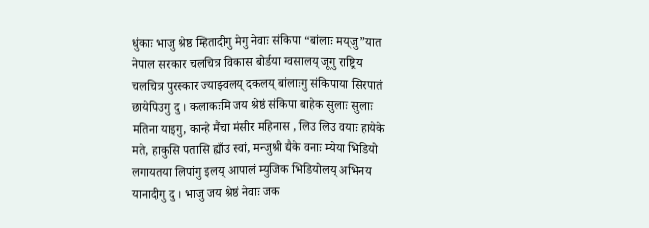धुंकाः भाजु श्रेष्ठ म्हितादीगु मेगु नेवाः संकिपा “बांलाः मय्‌जु”यात नेपाल सरकार चलचित्र विकास बोर्डया ग्वसालय्‌ जूगु राष्ट्रिय चलचित्र पुरस्कार ज्याझ्वलय्‌ दकलय्‌ बांलाःगु संकिपाया सिरपातं छायेपिउगु दु । कलाकःमि जय श्रेष्ठं संकिपा बाहेक सुलाः सुलाः मतिना याइगु, कान्हे मैंचा मंसीर महिनास , लिउ लिउ वयाः हायेके मते, हाकुसि पतासि ह्याँउ स्वां, मन्जुश्री द्यैके वनाः म्येया भिडियो लगायतया लिपांगु इलय्‌ आपालं म्युजिक भिडियोलय्‌ अभिनय यानादीगु दु । भाजु जय श्रेष्ठं नेवाः जक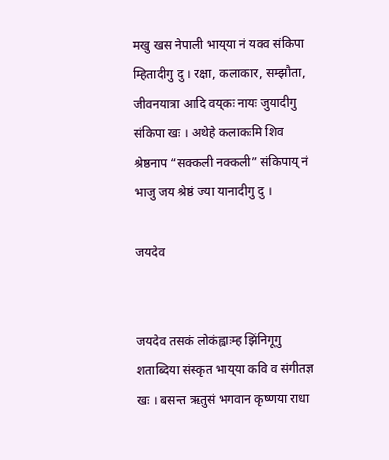मखु खस नेपाली भाय्‌या नं यक्व संकिपा म्हितादीगु दु । रक्षा, कलाकार, सम्झौता, जीवनयात्रा आदि वय्‌कः नायः जुयादीगु संकिपा खः । अथेहे कलाकःमि शिव श्रेष्ठनाप “सक्कली नक्कली” संकिपाय्‌ नं भाजु जय श्रेष्ठं ज्या यानादीगु दु ।

जयदेव


जयदेव तसकं लोकंह्वाःम्ह झिंनिगूगु शताब्दिया संस्कृत भाय्‌या कवि व संगीतज्ञ खः । बसन्त ऋतुसं भगवान कृष्णया राधा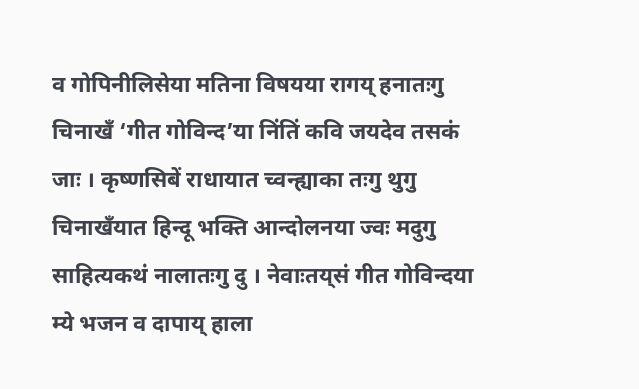व गोपिनीलिसेया मतिना विषयया रागय्‌ हनातःगु चिनाखँ ‘गीत गोविन्द’या निंतिं कवि जयदेव तसकं जाः । कृष्णसिबें राधायात च्वन्ह्याका तःगु थुगु चिनाखँयात हिन्दू भक्ति आन्दोलनया ज्वः मदुगु साहित्यकथं नालातःगु दु । नेवाःतय्‌सं गीत गोविन्दया म्ये भजन व दापाय्‌ हाला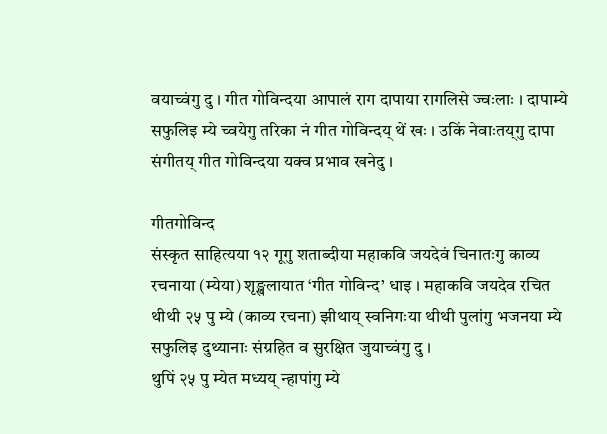वयाच्वंगु दु । गीत गोविन्दया आपालं राग दापाया रागलिसे ज्वःलाः । दापाम्ये सफुलिइ म्ये च्वयेगु तरिका नं गीत गोविन्दय्‌ थें खः । उकिं नेवाःतय्‌गु दापा संगीतय्‌ गीत गोविन्दया यक्व प्रभाव खनेदु ।

गीतगोविन्द
संस्कृत साहित्यया १२ गूगु शताब्दीया महाकवि जयदेवं चिनातःगु काव्य रचनाया (म्येया) शृङ्खलायात ‘गीत गोविन्द’ धाइ । महाकवि जयदेव रचित थीथी २५ पु म्ये (काव्य रचना) झीथाय्‌ स्वनिगःया थीथी पुलांगु भजनया म्ये सफुलिइ दुथ्यानाः संग्रहित व सुरक्षित जुयाच्वंगु दु ।
थुपिं २५ पु म्येत मध्यय्‌ न्हापांगु म्ये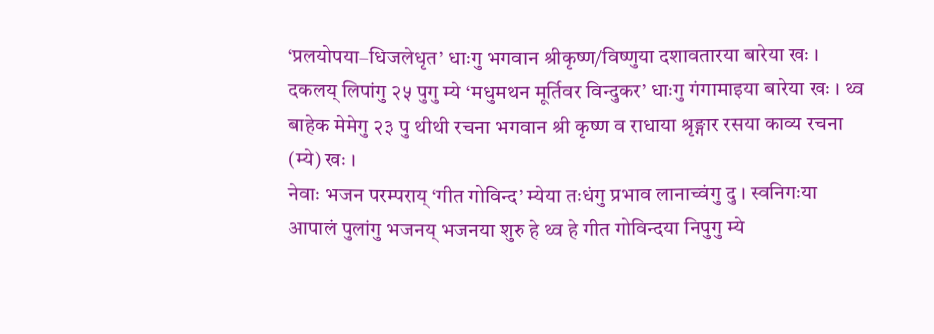‘प्रलयोपया–धिजलेधृत’ धाःगु भगवान श्रीकृष्ण/विष्णुया दशावतारया बारेया खः । दकलय्‌ लिपांगु २५ पुगु म्ये ‘मधुमथन मूर्तिवर विन्दुकर’ धाःगु गंगामाइया बारेया खः । थ्व बाहेक मेमेगु २३ पु थीथी रचना भगवान श्री कृष्ण व राधाया श्रृङ्गार रसया काव्य रचना (म्ये) खः ।
नेवाः भजन परम्पराय्‌ ‘गीत गोविन्द’ म्येया तःधंगु प्रभाव लानाच्वंगु दु । स्वनिगःया आपालं पुलांगु भजनय्‌ भजनया शुरु हे थ्व हे गीत गोविन्दया निपुगु म्ये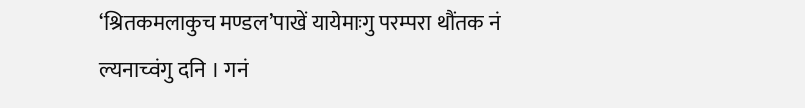‘श्रितकमलाकुच मण्डल’पाखें यायेमाःगु परम्परा थौंतक नं ल्यनाच्वंगु दनि । गनं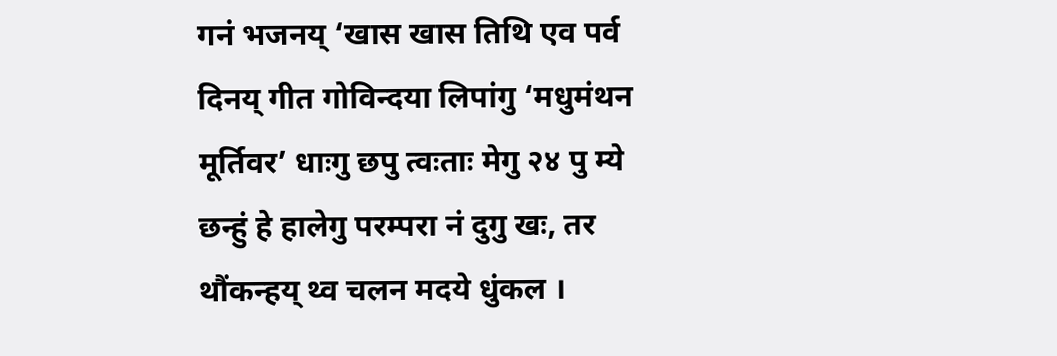गनं भजनय्‌ ‘खास खास तिथि एव पर्व दिनय्‌ गीत गोविन्दया लिपांगु ‘मधुमंथन मूर्तिवर’ धाःगु छपु त्वःताः मेगु २४ पु म्ये छन्हुं हे हालेगु परम्परा नं दुगु खः, तर थौंकन्हय्‌ थ्व चलन मदये धुंकल ।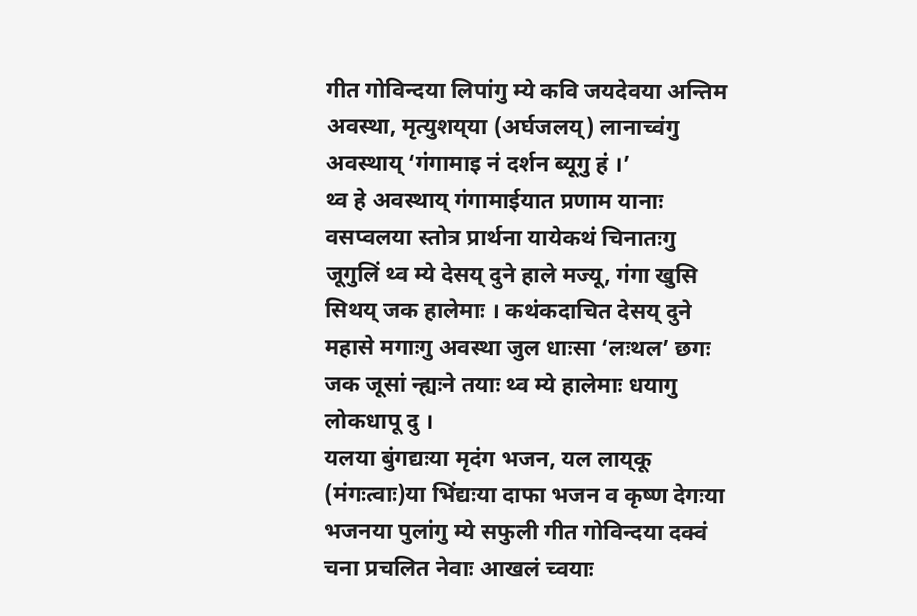गीत गोविन्दया लिपांगु म्ये कवि जयदेवया अन्तिम अवस्था, मृत्युशय्‌या (अर्घजलय्‌) लानाच्वंगु अवस्थाय्‌ ‘गंगामाइ नं दर्शन ब्यूगु हं ।’
थ्व हे अवस्थाय्‌ गंगामाईयात प्रणाम यानाः वसप्वलया स्तोत्र प्रार्थना यायेकथं चिनातःगु जूगुलिं थ्व म्ये देसय्‌ दुने हाले मज्यू, गंगा खुसि सिथय्‌ जक हालेमाः । कथंकदाचित देसय्‌ दुने महासे मगाःगु अवस्था जुल धाःसा ‘लःथल’ छगः जक जूसां न्ह्यःने तयाः थ्व म्ये हालेमाः धयागु लोकधापू दु ।
यलया बुंगद्यःया मृदंग भजन, यल लाय्‌कू (मंगःत्वाः)या भिंद्यःया दाफा भजन व कृष्ण देगःया भजनया पुलांगु म्ये सफुली गीत गोविन्दया दक्वं चना प्रचलित नेवाः आखलं च्वयाः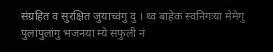संग्रहित व सुरक्षित जुयाच्वंगु दु । थ्व बाहेक स्वनिगःया मेमेगु
पुलांपुलांगु भजनया म्ये सफुली नं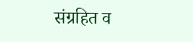संग्रहित व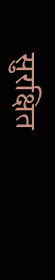सुरक्षित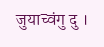जुयाच्वंगु दु ।